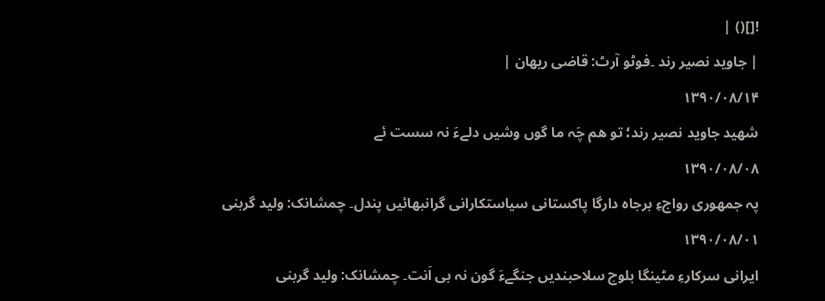![]() |
| جاوید نصیر رند ۔فوٹو آرٹ: قاضی ریھان |
۱۳۹۰/۰۸/۱۴
شھید جاوید نصیر رند؛ تو ھم چَہ ما گوں وشیں دلےءَ نہ سست ئے
۱۳۹۰/۰۸/۰۸
پہ جمھوری رواجءِ برجاہ دارگا پاکستانی سیاستکارانی گرانبھائیں پندل۔ چمشانک: ولید گربنی
۱۳۹۰/۰۸/۰۱
ایرانی سرکارءِ مٹینگا بلوچ سلاحبندیں جنگےءَ گون نہ بی اَنت۔ چمشانک: ولید گربنی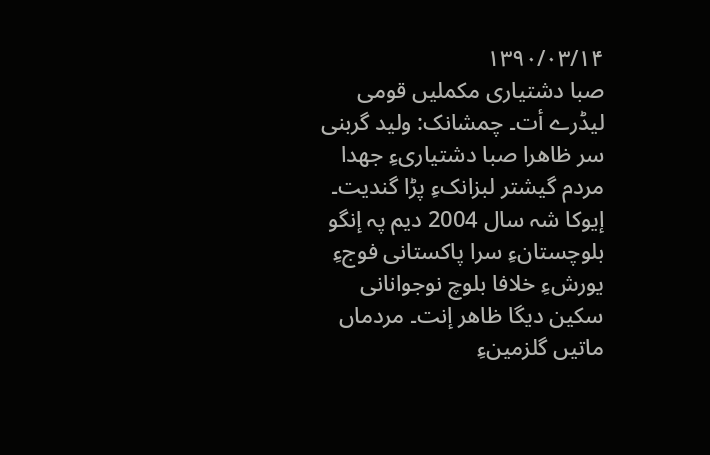۱۳۹۰/۰۳/۱۴
صبا دشتیاری مکملیں قومی لیڈرے أت۔ چمشانک: ولید گربنی
سر ظاھرا صبا دشتیاریءِ جھدا مردم گيشتر لبزانکءِ پڑا گندیت۔ إیوکا شہ سال 2004 دیم پہ إنگو بلوچستانءِ سرا پاکستانی فوجءِ یورشءِ خلافا بلوچ نوجوانانی سکین دیگا ظاھر إنت۔ مردماں ماتیں گلزمینءِ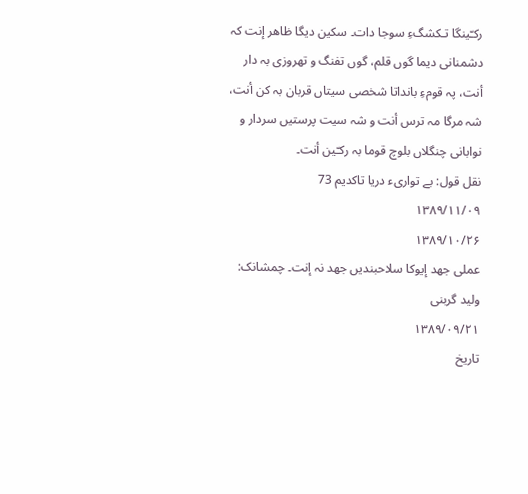رکـّینگا تـکشگءِ سوجا دات۔ سکین دیگا ظاھر إنت کہ دشمنانی دیما گوں قلم، گوں تفنگ و تھروزی بہ دار أنت، پہ قومءِ بانداتا شخصی سیتاں قربان بہ کن أنت، شہ مرگا مہ ترس أنت و شہ سیت پرستیں سردار و نوابانی چنگلاں بلوچ قوما بہ رکـّین أنت۔
نقل قول: بے تواریء دریا تاکدیم 73
۱۳۸۹/۱۱/۰۹
۱۳۸۹/۱۰/۲۶
عملی جھد إیوکا سلاحبندیں جھد نہ إنت۔ چمشانک: ولید گربنی
۱۳۸۹/۰۹/۲۱
تاریخ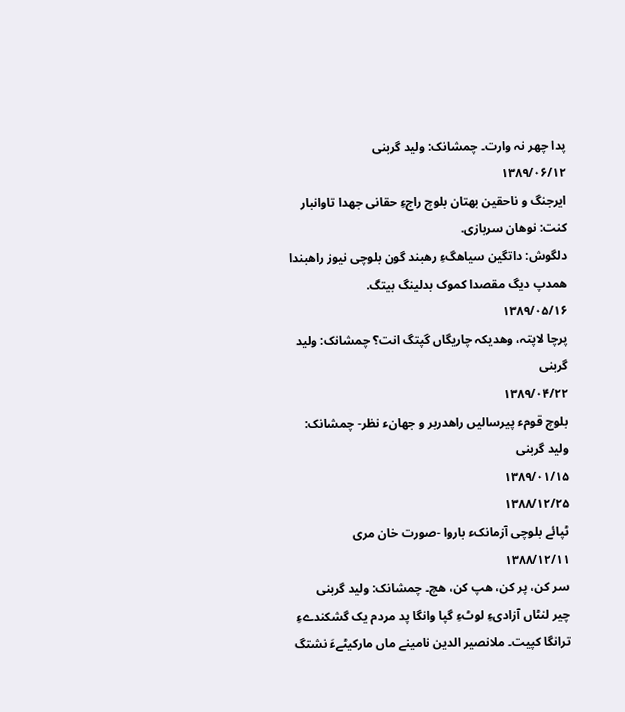پدا چھر نہ وارت۔ چمشانک: ولید گربنی
۱۳۸۹/۰۶/۱۲
ایرجنگ و ناحقین بهتان بلوچ راجءِ حقانی جهدا تاوانبار کنت: نوهان سربازی.
دلگوش: داتگین سیاهگءِ رهبند گون بلوچی نیوز راهبندا همدپ دیگ مقصدا کموک بدلینگ بیتگ.
۱۳۸۹/۰۵/۱۶
پرچا لاپتہ، وھدیکہ چاریگاں گپتگ انت؟ چمشانک: ولید گربنی
۱۳۸۹/۰۴/۲۲
بلوچ قومء پیرسالیں راھدربر و جھانء نظر- چمشانک: ولید گربنی
۱۳۸۹/۰۱/۱۵
۱۳۸۸/۱۲/۲۵
ٹپائے بلوچی آزمانکء باروا -صورت خان مری
۱۳۸۸/۱۲/۱۱
سر کن، پر کن، ھپ کن، ھچ۔ چمشانک: ولید گربنی
چیر لنٹاں آزادیءِ لوٹءِ گپا وانگا پد مردم یک گشکندےءِ ترانگا کپیت۔ ملانصیر الدین نامینے ماں مارکیٹےءَ نشتگ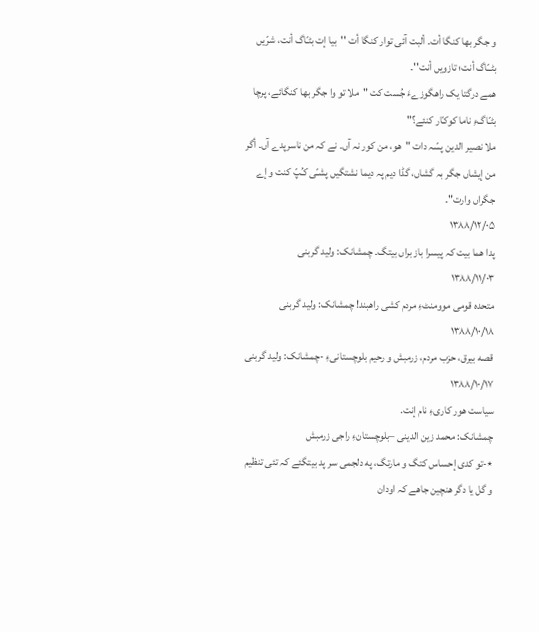و جگر بھا کنگا أت۔ ألبت آئی توار کنگا أت ''بیا إت بٹـّاگ أنت، شرّیں بٹــّاگ أنت؛ تازویں أنت''۔
ھمے درگتا یک راھگوزےءَ جُست کت "ملا تو وا جگر بھا کنگائے، پرچا بٹـّاگءِ ناما کوکـّار کنئے؟"
ملا نصیر الدین پسّہ دات "ھو، من کور نہ آں۔ نے کہ من ناسرپدے آں۔ أگر من إیشاں جگر بہ گشاں، گڈا دیم پہ دیما نشتگیں پشـّی کـُپّ کنت و إے جگراں وارت"۔
۱۳۸۸/۱۲/۰۵
پدا ھما بیت کہ پیسرا باز براں بیتگ۔ چمشانک: ولید گربنی
۱۳۸۸/۱۱/۰۳
متحدہ قومی موومنٹءِ مردم کشی راھبند! چمشانک: ولید گربنی
۱۳۸۸/۱۰/۱۸
قصه بیرق، حزب مردم، زرمبش و رحیم بلوچستانیءِ -چمشانک: ولید گربنی
۱۳۸۸/۱۰/۱۷
سیاست هور کاریءِ نام إنت.
چمشانک: محمد زین الدینی –بلوچستانءِ راجی زرمبش
٭-تو کدی إحساس کتگ و مارتگ، په دلجمی سر پد بیتگئے کہ تئی تنظیم و گل یا دگر ھنچین جاهے کہ اودان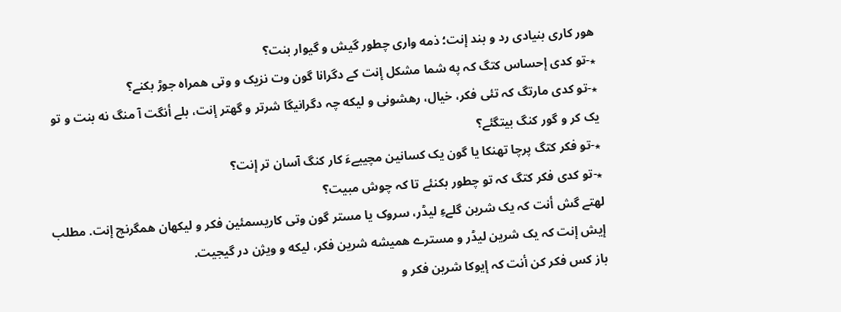هور کاری بنیادی رد و بند إنت؛ ذمه واری چطور گیش و گیوار بنت؟
٭-تو کدی إحساس کتگ کہ په شما مشکل إنت کے دگرانا گون وت نزیک و وتی همراه جوڑ بکنے؟
٭-تو کدی مارتگ کہ تئی فکر، خیال، رهشونی و لیکه چہ دگرانیگا شرتر و گهتر إنت، بلے أنگت آ منگ نه بنت و تو یک کر و گور کنگ بیتگئے؟
٭-تو فکر کتگ پرچا تهنکا یا گون یک کسانین مچییےءَ کار کنگ آسان تر إنت؟
٭-تو کدی فکر کتگ کہ تو چطور بکنئے تا کہ چوش مبیت؟
لهتے گش أنت کہ یک شرین گلےءِ لیڈر، سروک یا مستر گون وتی کاریسمئین فکر و لیکهان همگرنچ إنت. مطلب إیش إنت کہ یک شرین لیڈر و مسترے همیشه شرین فکر، لیکه و ویژن در گیجیت.
باز کس فکر کن أنت کہ إیوکا شرین فکر و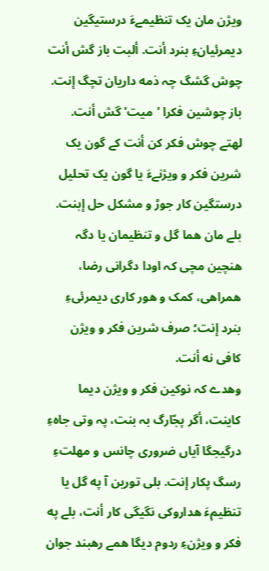ویژن مان یک تنظیمےءَ درستیگین دیمرئیانءِ بنرد أنت. ألبت باز گش أنت چوش گشگ چہ ذمه داریان تچگ إنت. باز چوشین فکرا 'میت' گش أنت. لهتے چوش فکر کن أنت کے گون یک شرین فکر و ویژنےءَ یا گون یک تحلیل درستگین کار جوڑ و مشکل حل إبنت. بلے مان ھما گل و تنظیمان یا دگہ هنچین مچی کہ اودا دگرانی رضا، همراهی، کمک و هور کاری دیمرئیءِ بنرد إنت؛ صرف شرین فکر و ویژن کافی نه أنت.
وهدے کہ نوکین فکر و ویژن دیما کاینت، أگر پجّارگ بہ بنت، پہ وتی جاہءِ درگیجگا آیاں ضروری چانس و مهلتءِ رسگ پکار إنت. بلی تورین آ په گل یا تنظیمءَ هداروکی نگیگی کار أنت، بلے په فکر و ویژنءِ ردوم دیگا همے رهبند جوان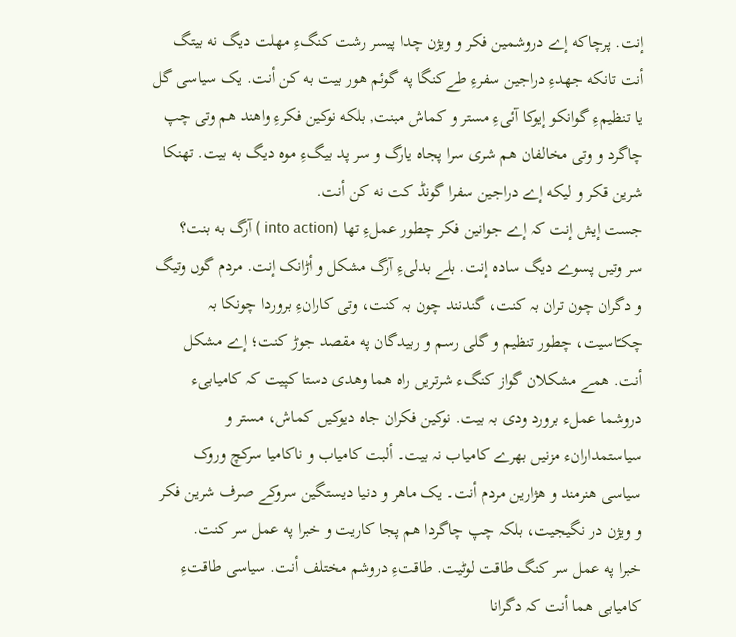إنت. پرچاکه إے دروشمین فکر و ویژن چدا پیسر رشت کنگءِ مهلت دیگ نه بیتگ أنت تانکه جهدءِ دراجین سفرءِ طےکنگا په گوئم هور بیت به کن أنت. یک سیاسی گل یا تنظیمءِ گوانکو إیوکا آئیءِ مستر و کماش مبنت, بلکه نوکین فکرءِ واهند هم وتی چپ چاگرد و وتی مخالفان هم شری سرا پجاہ یارگ و سر پد بیگءِ موه دیگ به بیت. تهنکا شرین قکر و لیکه إے دراجین سفرا گونڈ کت نه کن أنت.
جست إیش إنت کہ إے جوانین فکر چطور عملءِ تها (into action ) آرگ به بنت؟
سر وتیں پسوے دیگ ساده إنت. بلے بدلیءِ آرگ مشکل و أڑانک إنت. مردم گوں وتیگ و دگران چون تران بہ کنت، گندنند چون بہ کنت، وتی کارانءِ بروردا چونکا بہ چکـّاسیت، چطور تنظیم و گلی رسم و ربیدگان په مقصد جوڑ کنت؛ إے مشکل أنت. همے مشکلان گواز کنگء شرتریں راہ ھما وھدی دستا کپیت کہ کامیابیء دروشما عملء برورد ودی بہ بیت. نوکین فکران جاہ دیوکیں کماش، مستر و سیاستمدارانء مزنیں بھرے کامیاب نہ بیت۔ ألبت کامیاب و ناکامیا سرکچ وروک سیاسی ھنرمند و ھژارین مردم أنت۔ یک ماهر و دنیا دیستگین سروکے صرف شرین فکر و ویژن در نگیجیت، بلکہ چپ چاگردا هم پجا کاریت و خبرا په عمل سر کنت.
خبرا په عمل سر کنگ طاقت لوٹیت. طاقتءِ دروشم مختلف أنت. سیاسی طاقتءِ کامیابی ھما أنت کہ دگرانا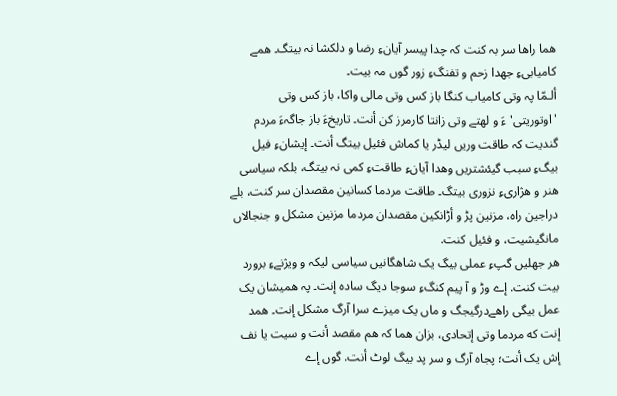ھما راھا سر بہ کنت کہ چدا پیسر آیانءِ رضا و دلکشا نہ بیتگ۔ ھمے کامیابیءِ جھدا زحم و تفنگءِ زور گوں مہ بیت۔
ألـمّا پہ وتی کامیاب کنگا باز کس وتی مالی واکا، باز کس وتی 'اوتوریتی'ءَ و لھتے وتی زانتا کارمرز کن أنت۔ تاریخءَ باز جاگہءَ مردم گندیت کہ طاقت وریں لیڈر یا کماش فئیل بیتگ أنت۔ إیشانءِ فیل بیگءِ سبب گيئشتریں وھدا آیانءِ طاقتءِ کمی نہ بیتگ، بلکہ سیاسی ھنر و ھژاریءِ نزوری بیتگ۔ طاقت مردما کسانین مقصدان سر کنت، بلے دراجین راہ، مزنین پڑ و أڑانکین مقصدان مردما مزنین مشکل و جنجالاں مانگیشیت، و فئیل کنت.
ھر جھلیں گپءِ عملی بیگ یک شاھگانیں سیاسی لیکہ و ویژنےءِ برورد بیت کنت. إے وڑ و آ پیم کنگءِ سوجا دیگ سادہ إنت۔ پہ ھمیشان یک عمل بیگی راھےدرگیجگ و ماں یک میزے سرا آرگ مشکل إنت۔ ھمد إنت که مردما وتی إتحادی، بزان ھما کہ هم مقصد أنت و سیت یا نف إش یک أنت؛ پجاه آرگ و سر پد بیگ لوٹ أنت. گوں إے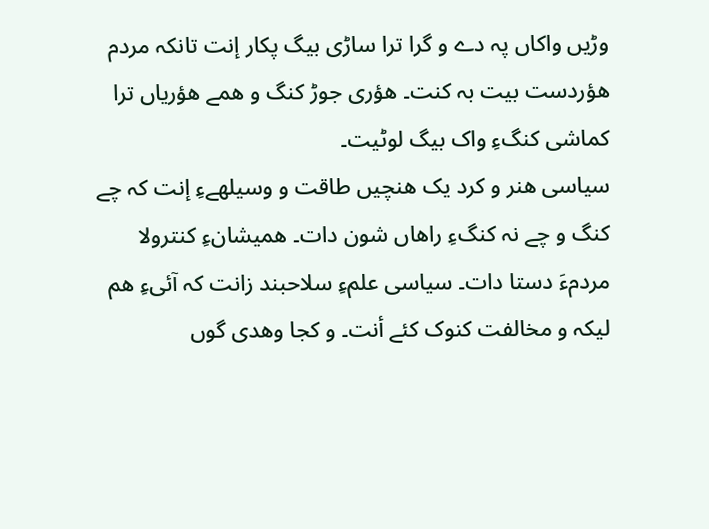وڑیں واکاں پہ دے و گرا ترا ساڑی بیگ پکار إنت تانکہ مردم ھؤردست بیت بہ کنت۔ ھؤری جوڑ کنگ و ھمے ھؤریاں ترا کماشی کنگءِ واک بیگ لوٹیت۔
سیاسی هنر و کرد یک ھنچیں طاقت و وسیلھےءِ إنت کہ چے کنگ و چے نہ کنگءِ راھاں شون دات۔ ھمیشانءِ کنترولا مردمءَ دستا دات۔ سیاسی علمءِ سلاحبند زانت کہ آئیءِ ھم لیکہ و مخالفت کنوک کئے أنت۔ و کجا وھدی گوں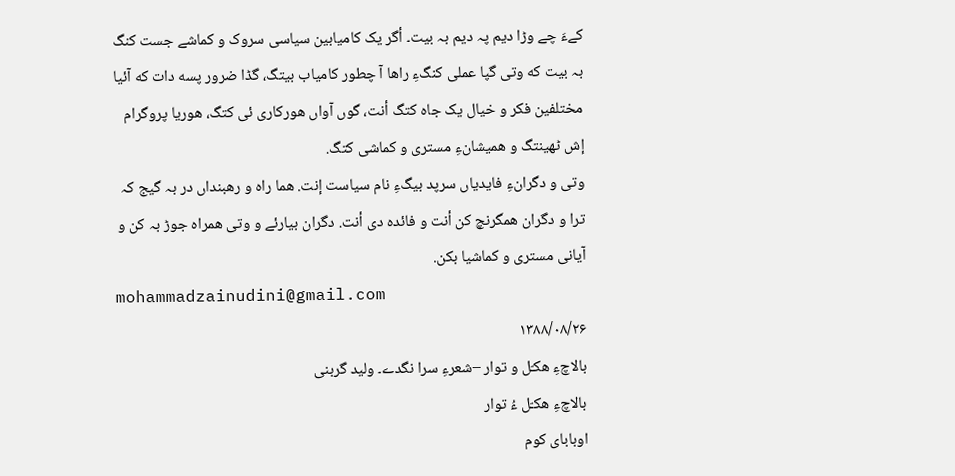کےءَ چے وڑا دیم پہ دیم بہ بیت۔ أگر یک کامیابین سیاسی سروک و کماشے جست کنگ بہ بیت که وتی گپا عملی کنگءِ راھا آ چطور کامیاب بیتگ، گڈا ضرور پسه دات که آئیا مختلفین فکر و خیال یک جاه کتگ أنت، گوں آواں هورکاری ئی کتگ، ھوریا پروگرام إش ٹھینتگ و ھمیشانءِ مستری و کماشی کتگ.
وتی و دگرانءِ فایدیاں سرپد بیگءِ نام سیاست إنت. ھما راہ و رھبنداں در بہ گیج کہ ترا و دگران همگرنچ کن أنت و فائده دی أنت. دگران بیارئے و وتی همراه جوڑ بہ کن و آیانی مستری و کماشیا بکن.
mohammadzainudini@gmail.com
۱۳۸۸/۰۸/۲۶
بالاچءِ ھکـّل و توار –شعرءِ سرا نگدے۔ ولید گربنی
بالاچءِ ھکـّل ءُ توار
اوبابای کوم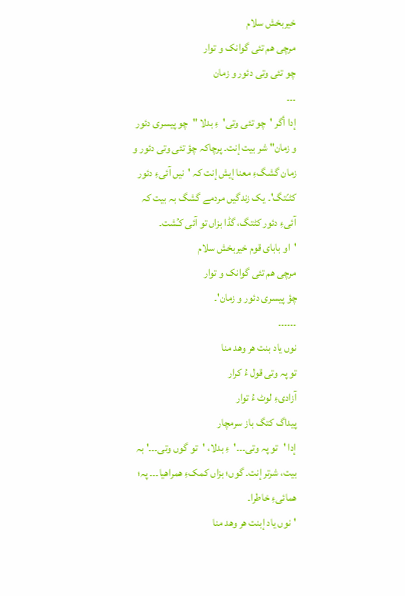خیربخش سلام
مرچی ھم تئی گوانک و توار
چو تئی وتی دئور و زمان
۔۔۔
إدا أگر 'چو تئی وتی'ءِ بدلا "چو پیسری دئور و زمان" شر بیت إنت۔ پرچاکہ چؤ تئی وتی دئور و زمان گشگءِ معنا إیش إنت کہ 'نیں آئیءِ دئور کٹـّتگ'۔ یک زندگیں مردمے گشگ بہ بیت کہ آئیءِ دئور کٹتگ، گڈا بزاں تو آئی کـُشت۔
'او بابای قوم خیربخش سلام
مرچی ھم تئی گوانک و توار
چؤ پیسری دئور و زمان'۔
۔۔۔۔۔۔
نوں یاد بنت ھر وھد منا
تو پہ وتی قول ءُ کرار
آزادیءِ لوٹ ءُ توار
پیداگ کتگ باز سرمچار
إدا 'تو پہ وتی۔۔۔'ءِ بدلا، 'تو گوں وتی۔۔۔' بہ بیت، شرتر إنت۔ گوں؛ بزاں کمکءِ ھمراھیا۔۔۔ پہ؛ ھمائیءِ خاطرا۔
'نوں یاد إبنت ھر وھد منا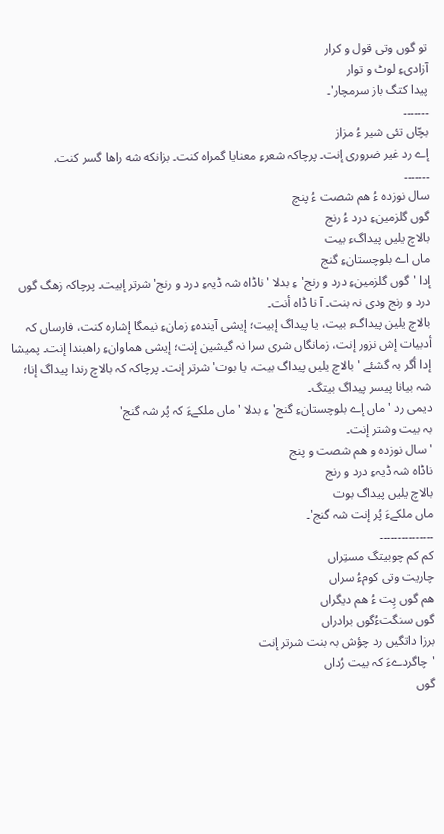تو گوں وتی قول و کرار
آزادیءِ لوٹ و توار
پیدا کتگ باز سرمچار'۔
۔۔۔۔۔۔۔
بچّاں تئی شیر ءُ مزاز
إے رد غیر ضروری إنت۔ پرچاکہ شعرءِ معنایا گمراہ کنت۔ بزانکه شه راها گسر کنت.
۔۔۔۔۔۔۔
سال نوزدہ ءُ ھم شصت ءُ پنچ
گوں گلزمینءِ درد ءُ رنج
بالاچ یلیں پیداگء بیت
ماں اے بلوچستانءِ گنج
إدا 'گوں گلزمینءِ درد و رنج'ءِ بدلا 'ناڈاہ شہ ڈیہءِ درد و رنج' شرتر إبیت۔ پرچاکہ زھگ گوں درد و رنج ودی نہ بنت۔ آ نا ڈاہ أنت۔
بالاچ یلین پیداگء بیت، یا پیداگ إبیت؛ إیشی آیندہءِ زمانءِ نیمگا إشارہ کنت، فارساں کہ أدبیات إش نزور إنت، زمانگاں شری سرا نہ گيشین إنت؛ إیشی ھماوانءِ راھبندا إنت۔ پمیشا إدا أگر بہ گشئے 'بالاچ یلیں پیداگ بیت، یا بوت' شرتر إنت۔ پرچاکہ کہ بالاچ رندا پیداگ إنا؛ شہ بیانا پیسر پیداگ بیتگ۔
دیمی رد ' ماں إے بلوچستانءِ گنج'ءِ بدلا 'ماں ملکےءَ کہ پُر شہ گنج'
بہ بیت وشتر إنت۔
'سال نوزدہ و ھم شصت و پنج
ناڈاہ شہ ڈیہءِ درد و رنج
بالاچ یلیں پیداگ بوت
ماں ملکےءَ پُر إنت شہ گنج'۔
۔۔۔۔۔۔۔۔۔۔۔۔۔۔۔
کم کم چوبيتگ مستِراں
چاريت وتى کومءُ سراں
ھم گوں پِت ءُ ھم ديگراں
گوں سنگتءُگوں برادراں
برزا داتگیں رد چؤش بہ بنت شرتر إنت
'چاگردےءَ کہ بیت رُداں
گوں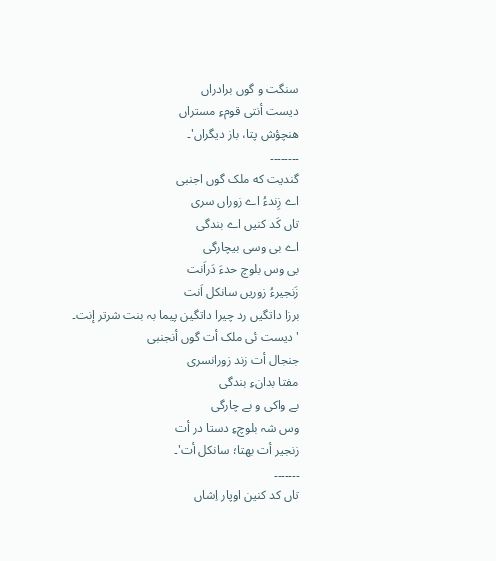سنگت و گوں برادراں
دیست أنتی قومءِ مستراں
ھنچؤش پتا، باز دیگراں'۔
۔۔۔۔۔۔۔۔
گنديت که ملک گوں اجنبى
اے زِندءُ اے زوراں سرى
تاں کَد کنيں اے بندگى
اے بى وسى بيچارگى
بى وس بلوچ حدءَ دَراَنت
زَنجيرءُ زوريں سانکل اَنت
برزا داتگیں رد چیرا داتگین پیما بہ بنت شرتر إنت۔
'دیست ئی ملک أت گوں أنجنبی
جنجال أت زند زورانسری
مفتا بدانءِ بندگی
بے واکی و بے چارگی
وس شہ بلوچءِ دستا در أت
زنجیر أت بھتا؛ سانکل أت'۔
۔۔۔۔۔۔۔
تاں کد کنين اوپار اِشاں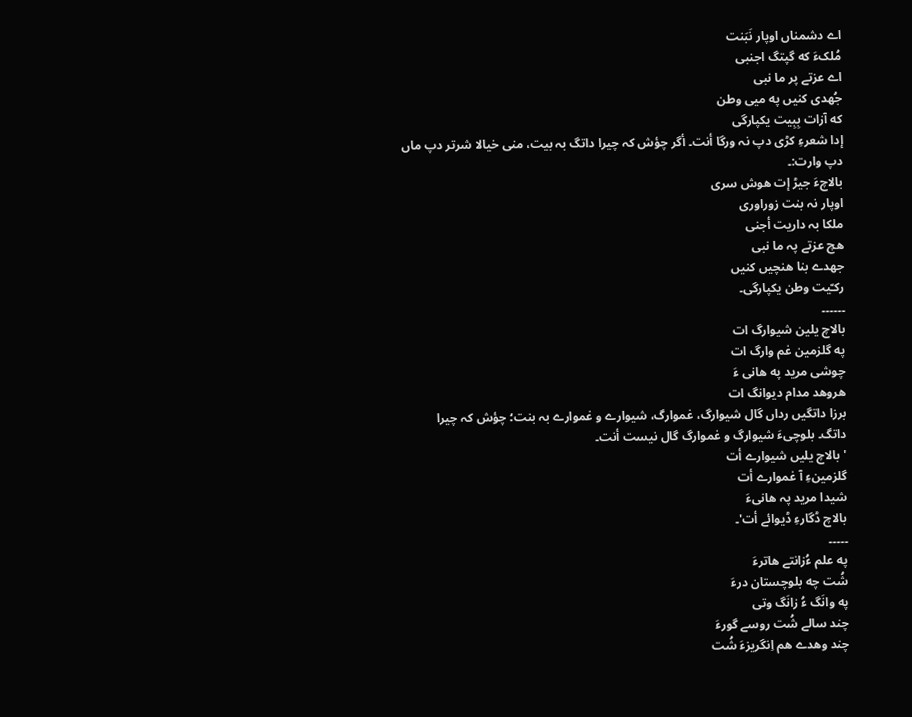اے دشمناں اوپار نَبَنت
مُلکءَ که گپتگ اجنبى
اے عزتے پر ما نبى
جُھدى کنيں په ميى وطن
که آزات بِبِيت يکپارگى
إدا شعرءِ کڑی دپ نہ ورگا أنت۔ أگر چؤش کہ چیرا داتگ بہ بیت، منی خیالا شرتر دپ ماں دپ وارت:۔
بالاچءَ جیڑ إت ھوش سری
اوپار نہ بنت زوراوری
ملکا بہ داریت أجنی
ھچ عزتے پہ ما نبی
جھدے بنا ھنچیں کنیں
رکـّیت وطن یکپارگی۔
۔۔۔۔۔۔
بالاچ يلين شيوارگ ات
په گلزمين غم وارگ ات
چوشى مريد په ھانى ءَ
ھروھد مدام ديوانگ ات
برزا داتگیں رداں گال شیوارگ، غموارگ، شیوارے و غموارے بہ بنت؛ چؤش کہ چیرا داتگ۔ بلوچیءَ شیوارگ و غموارگ گال نیست أنت۔
'بالاچ یلیں شیوارے أت
گلزمینءِ آ غموارے أت
شیدا مرید پہ ھانیءَ
بالاچ ڈگارءِ ڈیوائے أت'۔
۔۔۔۔۔
په علم ءُزانتے ھاترءَ
شُت چه بلوچستان درءَ
په وانَگ ءُ زانَگ وتى
چند سالے شُت روسے گورءَ
چند وھدے ھم اِنگريزءَ شُت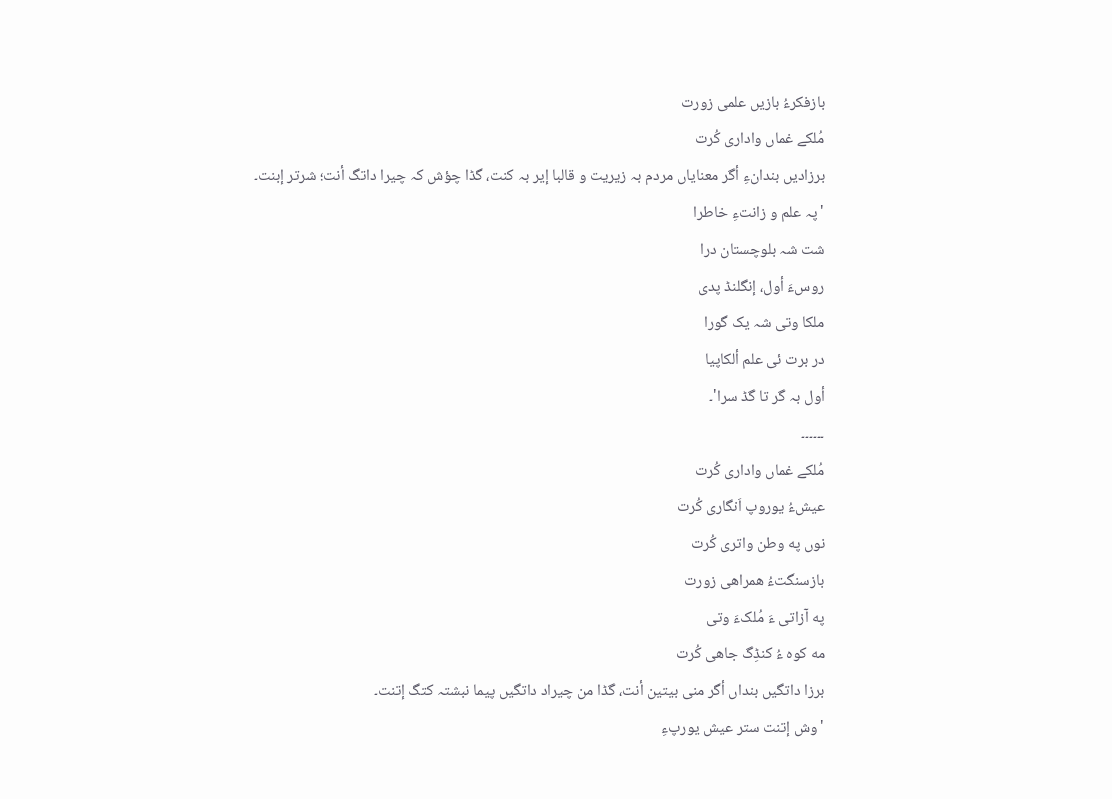بازفکرءُ بازيں علمى زورت
مُلکے غماں وادارى کُرت
برزادیں بندانءِ أگر معنایاں مردم بہ زیریت و قالبا إیر بہ کنت، گڈا چؤش کہ چیرا داتگ أنت؛ شرتر إبنت۔
'پہ علم و زانتءِ خاطرا
شت شہ بلوچستان درا
روسءَ أول، إنگلنڈ پدی
ملکا وتی شہ یک گورا
در برت ئی علم ألکاپیا
أول بہ گر تا گڈ سرا'۔
۔۔۔۔۔۔
مُلکے غماں وادارى کُرت
عيشءُ يوروپ اَنگارى کُرت
نوں په وطن واترى کُرت
بازسنگتءُ ھمراھى زورت
په آزاتى ءَ مُلکءَ وتى
مه کوه ءُ کنڈِگ جاھى کُرت
برزا داتگیں بنداں أگر منی بیتین أنت، گڈا من چیراد داتگیں پیما نبشتہ کتگ إتنت۔
'وش إتنت ستر عیش یورپءِ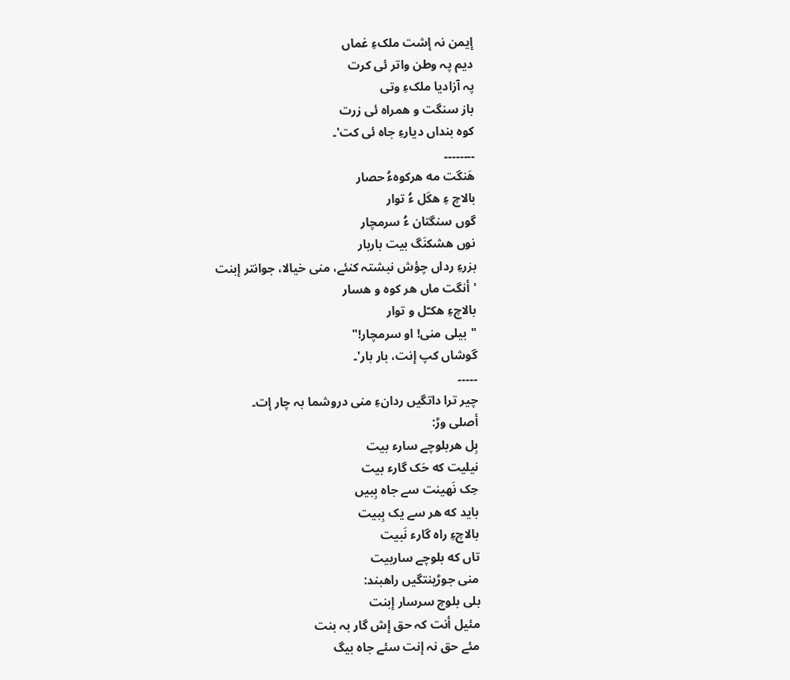إیمن نہ إشت ملکءِ غماں
دیم پہ وطن واتر ئی کرت
پہ آزادیا ملکءِ وتی
باز سنگت و ھمراہ ئی زرت
کوہ بنداں دیارءِ جاہ ئی کت'۔
۔۔۔۔۔۔۔۔
ھَنگت مه ھرکوهءُ حصار
بالاچ ءِ ھکَل ءُ توار
گوں سنگتان ءُ سرمچار
نوں ھشکنَگ بيت باربار
بزرءِ رداں چؤش نبشتہ کنئے، منی خیالا، جوانتر إبنت
'أنگت ماں ھر کوہ و ھسار
بالاچءِ ھکـّل و توار
"بیلی منی! او سرمچار!"
گوشاں کپ إنت، بار بار'۔
۔۔۔۔۔
چیر ترا داتگیں ردانءِ منی دروشما بہ چار إت۔
أصلی وڑ:
بِل ھربلوچے سارء بيت
نيليت که حَک گارء بيت
حِک نَھينت سے جاه بِبيں
بايد که ھر سے يک بِبيت
بالاچءِ راه گارء نَبيت
تاں که بلوچے ساربيت
منی جوڑینتگیں راھبند:
بلی بلوچ سرسار إبنت
مئیل أنت کہ حق إش گار بہ بنت
مئے حق نہ إنت سئے جاہ بیگ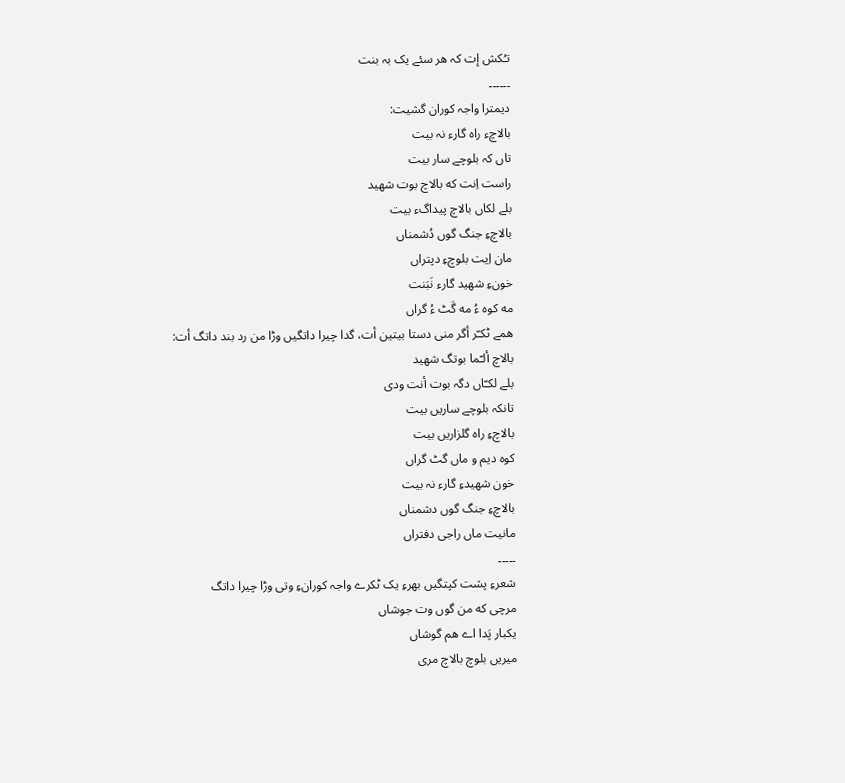تـُکش إت کہ ھر سئے یک بہ بنت
۔۔۔۔۔۔
دیمترا واجہ کوران گشیت:
بالاچء راہ گارء نہ بیت
تاں کہ بلوچے سار بیت
راست اِنت که بالاچ بوت شھيد
بلے لکاں بالاچ پيداگء بيت
بالاچءِ جنگ گوں دُشمناں
مان اِيت بلوچءِ دپتراں
خونءِ شھيد گارء نَبَنت
مه کوه ءُ مه گَٹ ءُ گراں
ھمے ٹکـّر أگر منی دستا بیتین أت، گدا چیرا داتگیں وڑا من رد بند داتگ أت:
بالاچ ألـّما بوتگ شھید
بلے لکـّاں دگہ بوت أنت ودی
تانکہ بلوچے ساریں بیت
بالاچءِ راہ گلزاریں بیت
کوہ دیم و ماں گٹ گراں
خون شھیدءِ گارء نہ بیت
بالاچءِ جنگ گوں دشمناں
مانیت ماں راجی دفتراں
۔۔۔۔۔
شعرءِ پشت کپتگیں بھرءِ یک ٹکرے واجہ کورانءِ وتی وڑا چیرا داتگ
مرچى که من گوں وت جوشاں
يکبار پَدا اے ھم گوشاں
ميريں بلوچ بالاچ مرى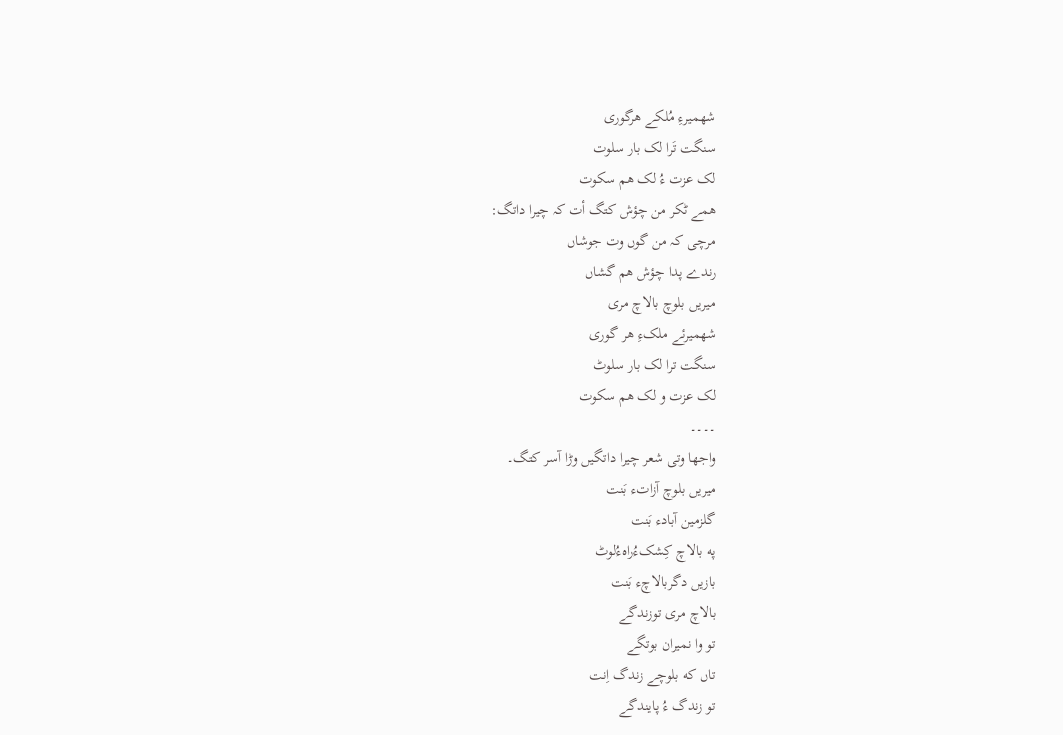شھميرءِ مُلکے ھرگورى
سنگت تَرا لک بار سلوت
لک عزت ءُ لک ھم سکوت
ھمے ٹکر من چؤش کتگ أت کہ چیرا داتگ:
مرچی کہ من گوں وت جوشاں
رندے پدا چؤش ھم گشاں
میریں بلوچ بالاچ مری
شھمیرئے ملکءِ ھر گوری
سنگت ترا لک بار سلوٹ
لک عزت و لک ھم سکوت
۔۔۔۔
واجھا وتی شعر چیرا داتگیں وڑا آسر کتگ۔
ميريں بلوچ آزاتء بَنت
گلزمين آبادء بَنت
په بالاچ کِشکءُراهءُلوٹ
بازيں دگربالاچء بَنت
بالاچ مرى توزندگے
تو وا نميران بوتگے
تاں که بلوچے زندگ اِنت
تو زندگ ءُ پايندگے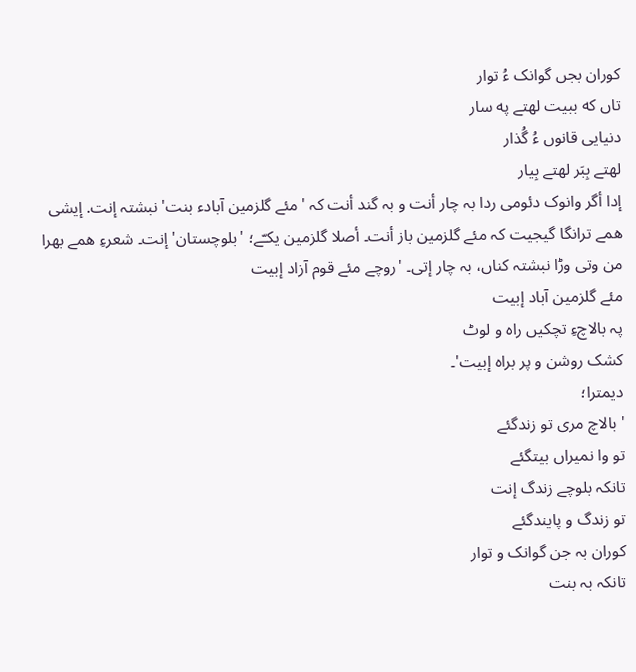کوران بجں گوانک ءُ توار
تاں که ببيت لھتے په سار
دنيايى قانوں ءُ گُذار
لھتے بِبَر لھتے بِيار
إدا أگر وانوک دئومی ردا بہ چار أنت و بہ گند أنت کہ 'مئے گلزمین آبادء بنت' نبشتہ إنت. إیشی ھمے ترانگا گیجیت کہ مئے گلزمین باز أنت۔ أصلا گلزمین یکـّے؛ 'بلوچستان' إنت۔ شعرءِ ھمے بھرا من وتی وڑا نبشتہ کناں، بہ چار إتی۔ 'روچے مئے قوم آزاد إبیت
مئے گلزمین آباد إبیت
پہ بالاچءِ تچکیں راہ و لوٹ
کشک روشن و پر براہ إبیت'۔
دیمترا؛
'بالاچ مری تو زندگئے
تو وا نمیراں بیتگئے
تانکہ بلوچے زندگ إنت
تو زندگ و پایندگئے
کوران بہ جن گوانک و توار
تانکہ بہ بنت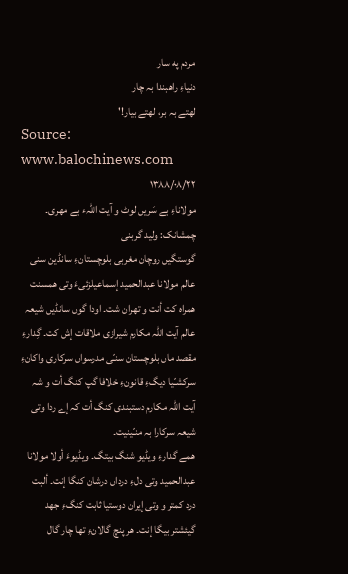مردم په سار
دنیاءِ راھبندا بہ چار
لھتے بہ بر، لھتے بیار!'
Source: www.balochinews.com
۱۳۸۸/۰۸/۲۲
مولاناءِ بے سَریں لوٹ و آیت اللہء بے مھری۔ چمشانک: ولید گربنی
گوستگیں روچان مغربی بلوچستانءِ سانڈین سنی عالم مولانا عبدالحمید إسماعیلزئیءَ وتی ھمسنت ھمراہ کت أنت و تھران شت۔ اودا گوں سانڈیں شیعہ عالم آیت اللہ مکارم شیرازی ملاقات إش کت۔ گِدارءِ مقصد ماں بلوچستان سنـّی مدرسواں سرکاری واکانءِ سرکشـّیا دیگءِ قانونءِ خلافا گپ کنگ أت و شہ آیت اللہ مکارم دستبندی کنگ أت کہ إے ردا وتی شیعہ سرکارا بہ منـّينیت۔
ھمے گدارءِ ویڈیو شنگ بیتگ۔ ویڈیوءَ أولا مولانا عبدالحمید وتی دلءِ درداں درشان کنگا إنت۔ ألبت درد کمتر و وتی إیران دوستیا ثابت کنگءِ جھد گيئشتر بیگا إنت۔ ھر پنچ گالانءِ تها چار گال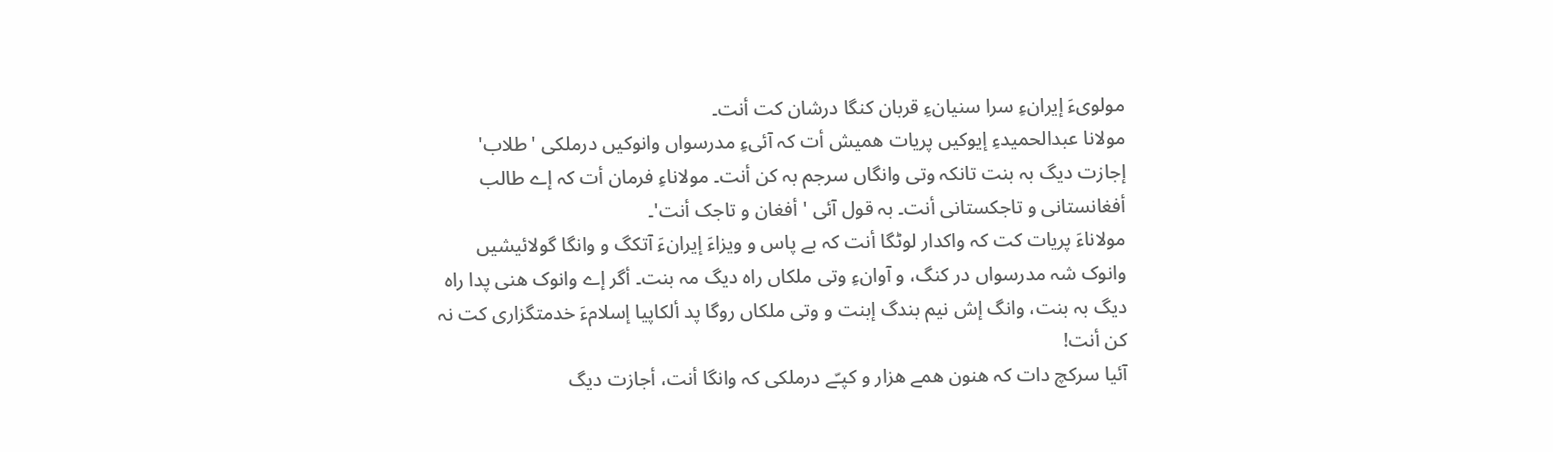مولویءَ إیرانءِ سرا سنیانءِ قربان کنگا درشان کت أنت۔
مولانا عبدالحمیدءِ إیوکیں پریات ھمیش أت کہ آئیءِ مدرسواں وانوکیں درملکی 'طلاب' إجازت دیگ بہ بنت تانکہ وتی وانگاں سرجم بہ کن أنت۔ مولاناءِ فرمان أت کہ إے طالب أفغانستانی و تاجکستانی أنت۔ بہ قول آئی 'أفغان و تاجک أنت'۔
مولاناءَ پریات کت کہ واکدار لوٹگا أنت کہ بے پاس و ویزاءَ إیرانءَ آتکگ و وانگا گولائیشیں وانوک شہ مدرسواں در کنگ، و آوانءِ وتی ملکاں راہ دیگ مہ بنت۔ أگر إے وانوک ھنی پدا راہ دیگ بہ بنت، وانگ إش نیم بندگ إبنت و وتی ملکاں روگا پد ألکاپیا إسلامءَ خدمتگزاری کت نہ کن أنت!
آئیا سرکچ دات کہ ھنون ھمے ھزار و کپـّے درملکی کہ وانگا أنت، أجازت دیگ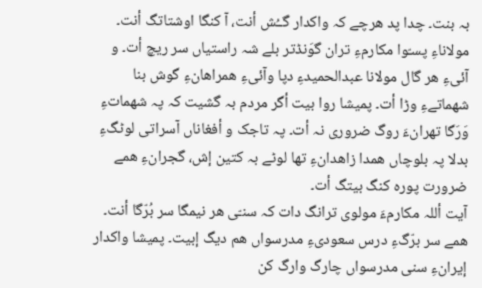بہ بنت۔ چدا پد ھرچے کہ واکدار گــُش أنت، آ کنگا اوشتاتگ أنت۔
مولاناءِ پسـّوا مکارمءِ تران گوَنڈتر بلے شہ راستیاں سر ریچ أت۔ و آئیءِ ھر گال مولانا عبدالحمیدءِ دپا وآئیءِ ھمراھانءِ گوش بنا شھماتےءِ وڑا أت۔ پمیشا روا بیت أگر مردم بہ گشیت کہ پہ شھماتءِ وَرَگا تھرانءَ روگ ضروری نہ أت۔ پہ تاجک و أفغاناں آسراتی لوٹگءِ بدلا پہ بلوچاں ھمدا زاھدانءِ تھا لوٹے بہ کتین إش، گجرانءِ ھمے ضرورت پورہ کنگ بیتگ أت۔
آیت أللہ مکارمءَ مولوی ترانگ دات کہ سنـّی ھر نیمگا سر بُرّگا أنت۔ ھمے سر برّگءِ درس سعودیءِ مدرسواں ھم دیگ إبیت۔ پمیشا واکدار إیرانءِ سنی مدرسواں چارگ وارگ کن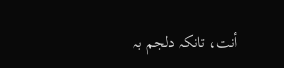أنت، تانکہ دلجم بہ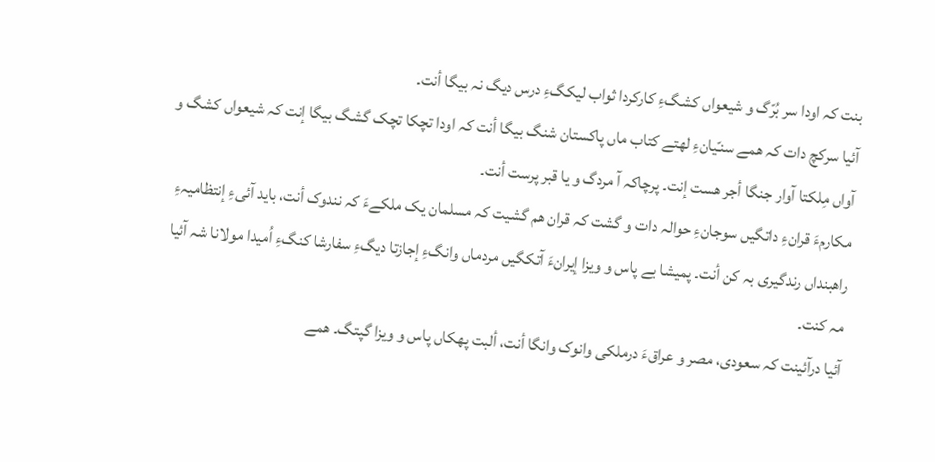بنت کہ اودا سر بُرّگ و شیعواں کشگءِ کارکردا ثواب لیکگءِ درس دیگ نہ بیگا أنت۔
آئیا سرکچ دات کہ ھمے سنـّیانءِ لھتے کتاب ماں پاکستان شنگ بیگا أنت کہ اودا تچکا تچک گشگ بیگا إنت کہ شیعواں کشگ و آواں مِلکتا آوار جنگا أجر ھست إنت۔ پرچاکہ آ مردگ و یا قبر پرست أنت۔
مکارمءَ قرانءِ داتگیں سوجانءِ حوالہ دات و گشت کہ قران ھم گشیت کہ مسلمان یک ملکےءَ کہ نندوک أنت، باید آئیءِ إنتظامیہءِ راھبنداں رندگیری بہ کن أنت۔ پمیشا بے پاس و ویزا إیرانءَ آتکگیں مردماں وانگءِ إجازتا دیگءِ سفارشا کنگءِ اُمیدا مولانا شہ آئیا مہ کنت۔
آئیا درآئینت کہ سعودی، مصر و عراقءَ درملکی وانوک وانگا أنت، ألبت پھکاں پاس و ویزا گپتگ۔ ھمے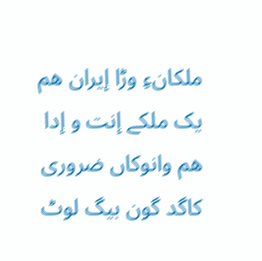ملکانءِ وڑا إیران ھم یک ملکے إنت و إدا ھم وانوکاں ضروری کاگد گون بیگ لوٹ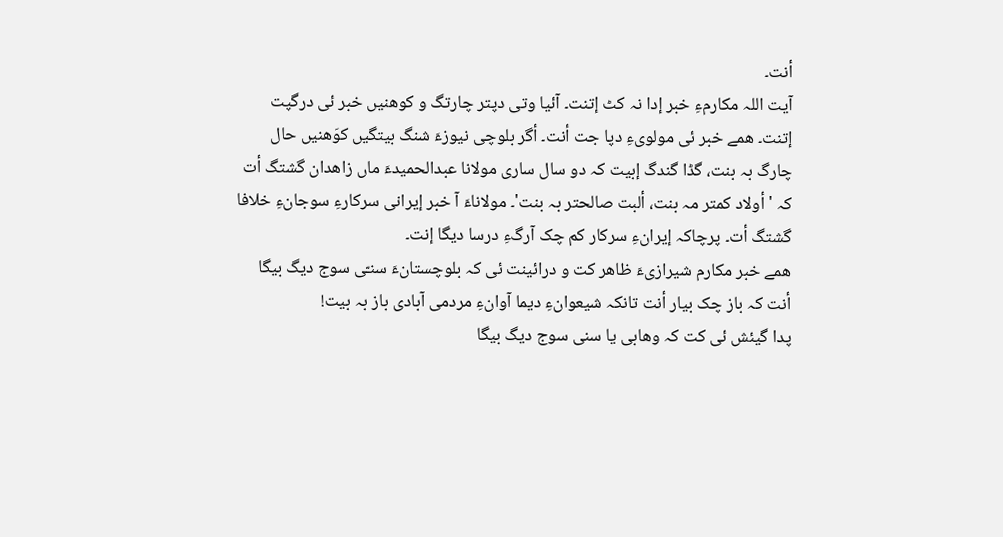أنت۔
آیت اللہ مکارمءِ خبر إدا نہ کٹ إتنت۔ آئیا وتی دپتر چارتگ و کوھنیں خبر ئی درگپت إتنت۔ ھمے خبر ئی مولویءِ دپا جت أنت۔ أگر بلوچی نیوزءَ شنگ بیتگیں کوَھنیں حال چارگ بہ بنت، گڈا گندگ إبیت کہ دو سال ساری مولانا عبدالحمیدءَ ماں زاھدان گشتگ أت کہ 'أولاد کمتر مہ بنت، ألبت صالحتر بہ بنت'۔ مولاناءَ آ خبر إیرانی سرکارءِ سوجانءِ خلافا گشتگ أت۔ پرچاکہ إیرانءِ سرکار کم چک آرگءِ درسا دیگا إنت۔
ھمے خبر مکارم شیرازیءَ ظاھر کت و درائینت ئی کہ بلوچستانءَ سنـّی سوج دیگ بیگا أنت کہ باز چک بیار أنت تانکہ شیعوانءِ دیما آوانءِ مردمی آبادی باز بہ بیت!
پدا گيئش ئی کت کہ وھابی یا سنی سوج دیگ بیگا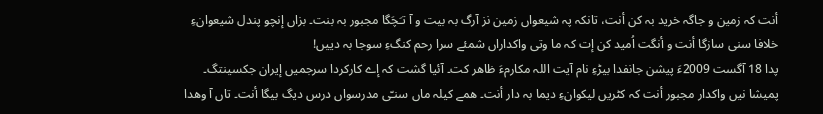أنت کہ زمین و جاگہ خرید بہ کن أنت، تانکہ پہ شیعواں زمین نز آرگ بہ بیت و آ تـَچَگا مجبور بہ بنت۔ بزاں إنچو پندل شیعوانءِ خلافا سنی سازگا أنت و أنگت اُمید کن إت کہ ما وتی واکداراں شمئے سرا رحم کنگءِ سوجا بہ دییں!
پدا 18 آگست 2009ءَ پیشن جانفدا بیڑءِ نام آیت اللہ مکارمءَ ظاھر کت۔ آئیا گشت کہ إے کارکردا سرجمیں إیران جکسینتگ۔ پمیشا نیں واکدار مجبور أنت کہ کٹریں لیکوانءِ دیما بہ دار أنت۔ ھمے کیلہ ماں سنـّی مدرسواں درس دیگ بیگا أنت۔ تاں آ وھدا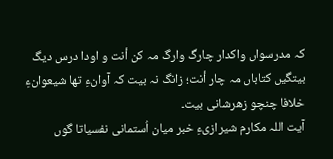کہ مدرسواں واکدار چارگ وارگ مہ کن أنت و اودا درس دیگ بیتگیں کتاباں مہ چار أنت؛ زانگ نہ بیت کہ آوانءِ تھا شیعوانءِ خلافا چنچو زھرشانی بیت۔
آیت اللہ مکارم شیرازیءِ خبر میان اُستمانی نفسیاتا گوں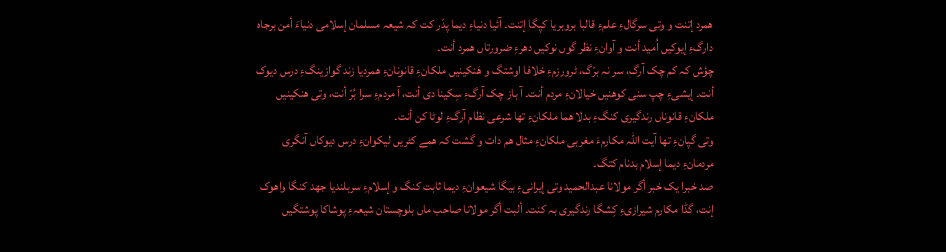ھمرد إتنت و وتی سرگالءِ علمءِ قالبا بروبریا کپگا إتنت۔ آئیا دنیاءِ دیما پدّر کت کہ شیعہ مسلمان إسلامی دنیاءَ أمن برجاہ دارگءِ إیوکیں اُمید أنت و آوانءِ نظر گوں نوکیں دھرءِ ضرورتاں ھمرد أنت۔
چؤش کہ کم چک آرگ، سر نہ برّگ، ٹرورزمءِ خلافا اوشتگ و ھَنکینیں ملکانءِ قانونانءِ ھمردیا زند گوازینگءِ درس دیوک أنت۔ إیشیءِ چپ سنی کوھنیں خیالانءِ مردم أنت۔ آ باز چک آرگءِ سِکینا دی أنت، آ مردمءِ سرا بُرّ أنت، وتی ھنکینیں ملکانءِ قانوناں رندگیری کنگءِ بدلا ھما ملکانءِ تھا شرعی نظام آرگءِ لوٹا کن أنت۔
وتی گپانءِ تھا آیت اللہ مکارمءَ مغربی ملکانءِ مثال ھم دات و گشت کہ ھمے کٹریں لیکوانءِ درس دیوکاں آنگری مردمانءِ دیما إسلام بدنام کتگ۔
صد خبرا یک خبر أگر مولانا عبدالحمید وتی إیرانیءِ بیگا شیعوانءِ دیما ثابت کنگ و إسلامءِ سربلندیا جھد کنگا واھوک إنت، گڈا مکارم شیرازیءِ کِشگا رندگیری بہ کنت۔ ألبت أگر مولانا صاحب ماں بلوچستان شیعہءِ پوشاکا پوشتگیں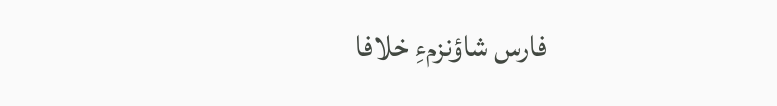فارس شاؤنزمءِ خلافا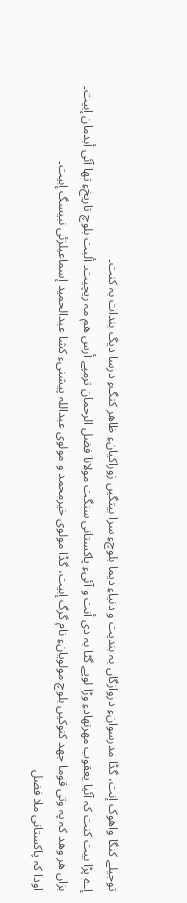توجیلے کنگا واھوک إنت، گڈا مدرسوانءِ دروازگاں بہ بندیت و دنیاءِ دیما بلوچءِ سرا بیتگیں زوراکیانءِ ظاھر کنگءِ درسا دیگ بندات بہ کنت۔
إے پڑا بیت کنت کہ آئیا یعقوب مھرنھادءِ وڑا لوپے گٹا بہ دی أنت و آئیءِ پاکستانی سنگت مولانا فضل الرحمان ترمپے أرس ھم مہ ریچیت۔ ألبت بلوچ تاریخءِ تھا آئی أبدمان إبیت۔ بزاں ھر وھد کہ پہ وتی قوما جھد کنوکیں بلوچ مولویانءِ نام گرگ إبیت، گڈا مولوی خیرمحمد و مولوی عبداللہ پیشنیء کشا عبدالحمید إسماعیلزئی نبیسگ إبیت۔
اودا کہ پاکستانی ملا فضل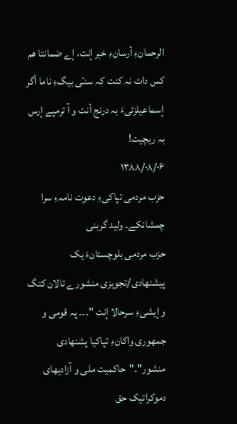الرحمانءِ أرسانءِ خبر إنت، إے ضمانتا ھم کس دات نہ کنت کہ سنـّی بیگءِ ناما أگر إسماعیلزئیءَ بہ درنج أنت و آ ترمپے إرس بہ ریچیت!
۱۳۸۸/۰۸/۰۶
حزب مردمی تپاکیءِ دعوت نامہءِ سرا چمشانکے۔ ولید گربنی
حزب مردمی بلوچستانءَ یک پیشنھادی/تجویزی منشورے تالان کتگ و إیشیءِ سرحالا إنت "۔۔۔ پہ قومی و جمھوری واکانءِ تپاکیا پشنھادی منشور"۔"حاکمیت ملی و آزادیھای دموکراتیک حق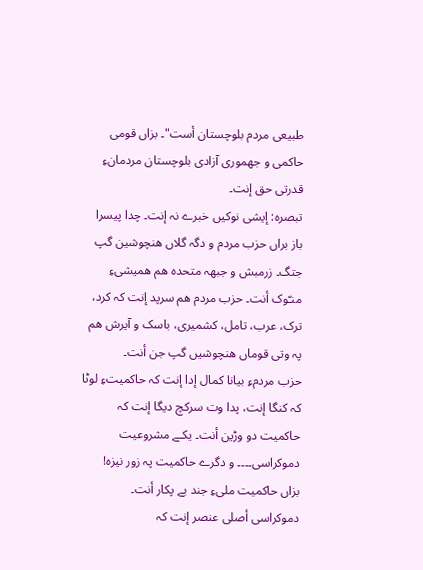طبیعی مردم بلوچستان أست"۔ بزاں قومی حاکمی و جھموری آزادی بلوچستان مردمانءِ قدرتی حق إنت۔
تبصرہ: إیشی نوکیں خبرے نہ إنت۔ چدا پیسرا باز براں حزب مردم و دگہ گلاں هنچوشین گپ جتگ۔ زرمبش و جبھہ متحدہ ھم ھمیشیءِ منـّوک أنت۔ حزب مردم ھم سرپد إنت کہ کرد، ترک، عرب، تامل، کشمیری، باسک و آیرش ھم پہ وتی قوماں ھنچوشیں گپ جن أنت۔
حزب مردمءِ بیانا کمال إدا إنت کہ حاکمیتءِ لوٹا کہ کنگا إنت، پدا وت سرکچ دیگا إنت کہ حاکمیت دو وڑین أنت۔ یکـے مشروعیت دموکراسی۔۔۔۔ و دگرے حاکمیت پہ زور نیزہ!
بزاں حاکمیت ملیءِ جند بے پکار أنت۔ دموکراسی أصلی عنصر إنت کہ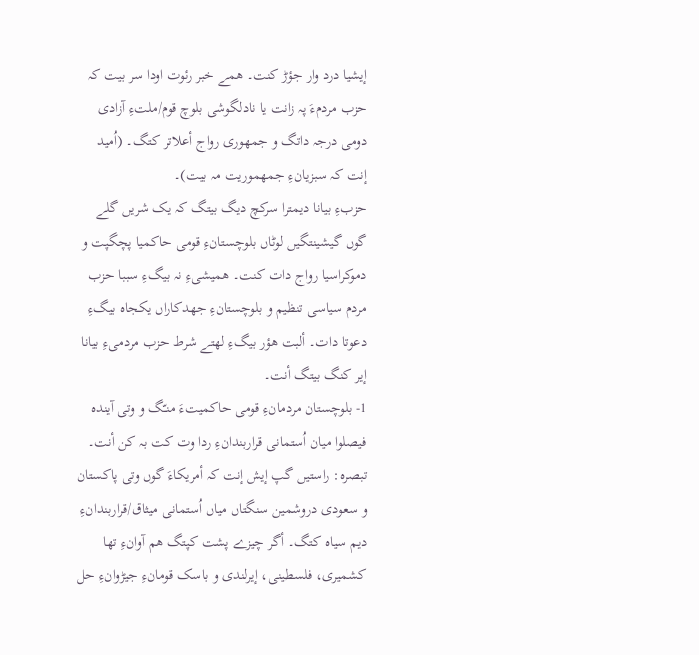إیشیا درد وار جؤڑ کنت۔ ھمے خبر رئوت اودا سر بیت کہ حزب مردمءَ پہ زانت یا نادلگوشی بلوچ قوم/ملتءِ آزادی دومی درجہ داتگ و جمھوری رواج أعلاتر کتگ۔ (اُمید إنت کہ سبزیانءِ جمھموریت مہ بیت)۔
حزبءِ بیانا دیمترا سرکچ دیگ بیتگ کہ یک شریں گلے گوں گیشینتگیں لوٹاں بلوچستانءِ قومی حاکمیا پچگپت و دموکراسیا رواج دات کنت۔ ھمیشیءِ نہ بیگءِ سببا حزب مردم سیاسی تنظیم و بلوچستانءِ جھدکاراں یکجاہ بیگءِ دعوتا دات۔ ألبت ھؤر بیگءِ لھتے شرط حزب مردمیءِ بیانا إیر کنگ بیتگ أنت۔
1- بلوچستان مردمانءِ قومی حاکمیتءَ منـّگ و وتی آیندہ فیصلوا میان اُستمانی قراربندانءِ ردا وت کت بہ کن أنت۔
تبصرہ: راستیں گپ إیش إنت کہ أمریکاءَ گوں وتی پاکستان و سعودی دروشمین سنگتاں میاں اُستمانی میثاق/قراربندانءِ دیم سیاہ کتگ۔ أگر چیزے پشت کپتگ ھم آوانءِ تھا کشمیری، فلسطینی، إیرلندی و باسک قومانءِ جیڑوانءِ حل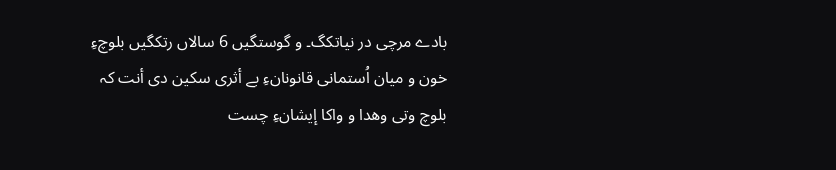بادے مرچی در نیاتکگ۔ و گوستگیں 6 سالاں رتکگیں بلوچءِ خون و میان اُستمانی قانونانءِ بے أثری سکین دی أنت کہ بلوچ وتی وھدا و واکا إیشانءِ چست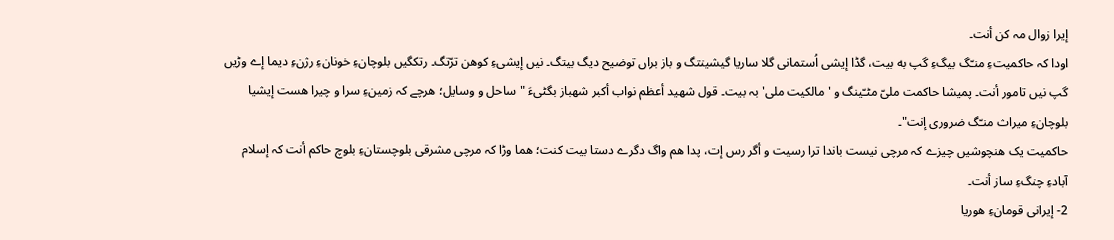إیرا زوال مہ کن أنت۔
اودا کہ حاکمیتءِ منـّگ بیگءِ گپ به بیت، گڈا إیشی اُستمانی گلا ساریا گيشینتگ و باز براں توضیح دیگ بیتگ۔ نیں إیشیءِ کوھن ترّتگ۔ رتکگیں بلوچانءِ خونانءِ رژنءِ دیما إے وڑیں گپ نیں تامور أنت۔ پمیشا حاکمت ملیّ مٹـّینگ و 'مالکیت ملی' بہ بیت۔ قول شھید أعظم نواب أکبر شھباز بگٹیءَ "ساحل و وسایل؛ ھرچے کہ زمینءِ سرا و چیرا ھست إیشیا بلوچانءِ میراث منـّگ ضروری إنت"۔
حاکمیت یک ھنچوشیں چیزے کہ مرچی نیست باندا ترا رسیت و أگر رس إت، پدا ھم واگ دگرے دستا بیت کنت؛ ھما وڑا کہ مرچی مشرقی بلوچستانءِ بلوچ حاکم أنت کہ إسلام آبادءِ چنگءِ ساز أنت۔
2- إیرانی قومانءِ ھوریا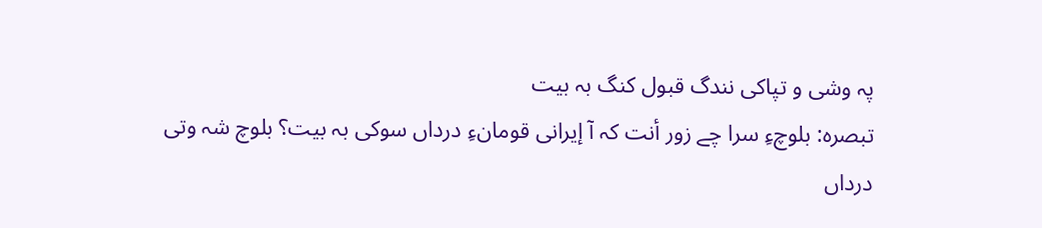پہ وشی و تپاکی نندگ قبول کنگ بہ بیت
تبصرہ: بلوچءِ سرا چے زور أنت کہ آ إیرانی قومانءِ درداں سوکی بہ بیت؟ بلوچ شہ وتی درداں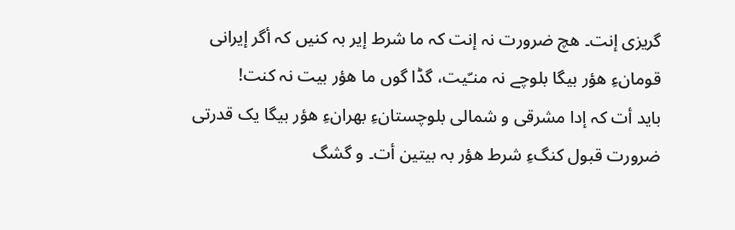گریزی إنت۔ ھچ ضرورت نہ إنت کہ ما شرط إیر بہ کنیں کہ أگر إیرانی قومانءِ ھؤر بیگا بلوچے نہ منـّیت، گڈا گوں ما ھؤر بیت نہ کنت!
باید أت کہ إدا مشرقی و شمالی بلوچستانءِ بھرانءِ ھؤر بیگا یک قدرتی ضرورت قبول کنگءِ شرط ھؤر بہ بیتین أت۔ و گشگ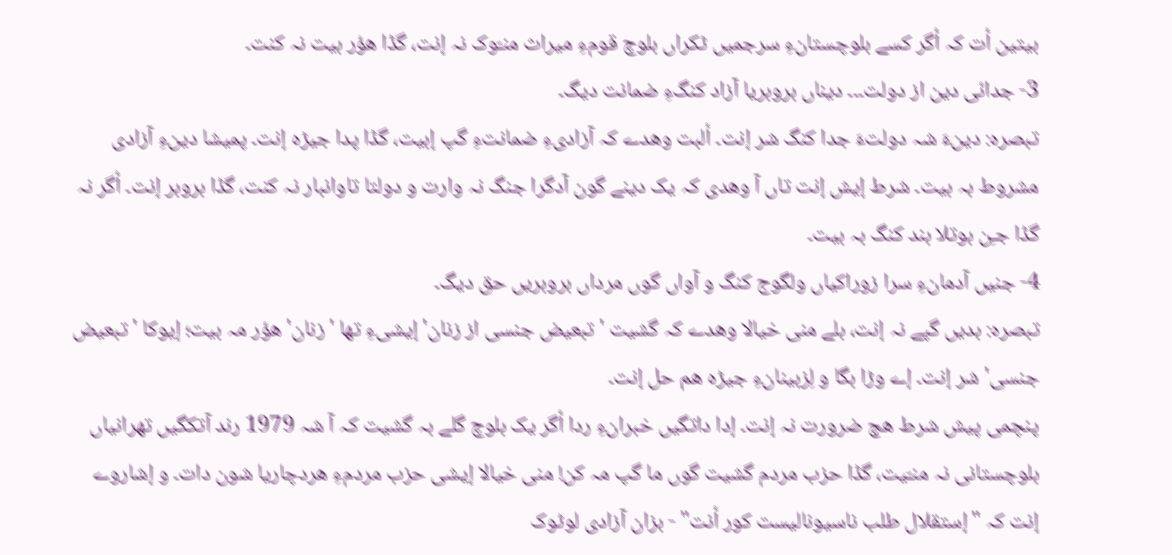بیتین أت کہ أگر کسے بلوچستانءِ سرجمیں ٹکراں بلوچ قومءِ میراث منـّوک نہ إنت، گڈا ھؤر بیت نہ کنت۔
3- جدائی دین از دولت۔۔۔ دیناں بروبریا آزاد کنگءِ ضمانت دیگ۔
تبصرہ: دینءَ شہ دولتءَ جدا کنگ شر إنت۔ ألبت وھدے کہ آزادیءِ ضمانتءِ گپ إبیت، گڈا پدا جیڑہ إنت۔ پمیشا دینءِ آزادی مشروط بہ بیت۔ شرط إیش إنت تاں آ وھدی کہ یک دینے گون آدگرا جنگ نہ وارت و دولتا تاوانبار نہ کنت، گڈا بروبر إنت۔ أگر نہ گڈا جـِن بوتلا بند کنگ بہ بیت۔
4- جنیں آدمانءِ سرا زوراکیاں ولگوج کنگ و آواں گوں مرداں بروبریں حق دیگ۔
تبصرہ: بدیں گپے نہ إنت، بلے منی خیالا وھدے کہ گشیت 'تبعیض جنسی از زنان' إیشیءِ تھا 'زنان' ھؤر مہ بیت؛ إیوکا 'تبعیض جنسی' شر إنت۔ إے وڑا بگا و لِزبینانءِ جیڑہ ھم حل إنت۔
پنچمی پیش شرط ھچ ضرورت نہ إنت۔ إدا داتگیں خبرانءِ ردا أگر یک بلوچ گلے بہ گشیت کہ آ شہ 1979 رند آتکگیں تھرانیاں بلوچستانی نہ منـّیت، گڈا حزب مردم گشیت گوں ما گپ مہ کن! منی خیالا إیشی حزب مردمءِ ھردچاریا شون دات۔ و إشاروے إنت کہ "إستقلال طلب ناسیونالیست کور أنت" - بزان آزادی لوٹوک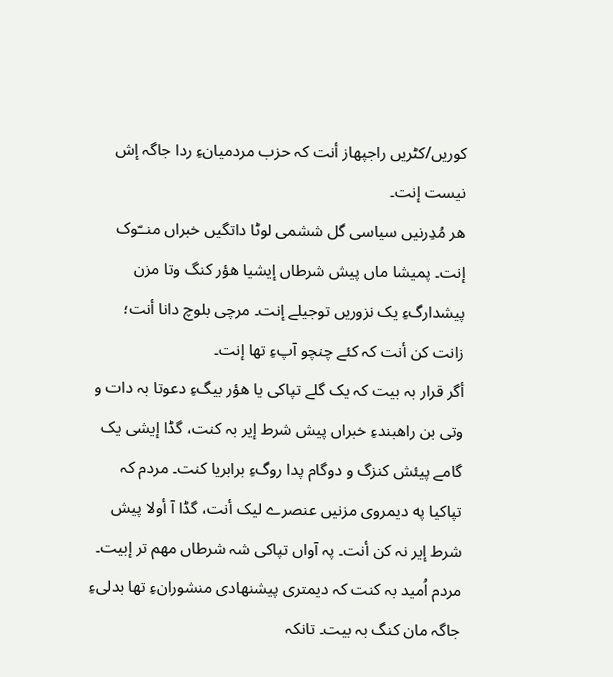کوریں/کٹریں راجپھاز أنت کہ حزب مردمیانءِ ردا جاگہ إش نیست إنت۔
ھر مُدِرنیں سیاسی گل ششمی لوٹا داتگیں خبراں منــّوک إنت۔ پمیشا ماں پیش شرطاں إیشیا ھؤر کنگ وتا مزن پیشدارگءِ یک نزوریں توجیلے إنت۔ مرچی بلوچ دانا أنت؛ زانت کن أنت کہ کئے چنچو آپءِ تھا إنت۔
أگر قرار بہ بیت کہ یک گلے تپاکی یا ھؤر بیگءِ دعوتا بہ دات و وتی بن راھبندءِ خبراں پیش شرط إیر بہ کنت، گڈا إیشی یک گامے پیئش کنزگ و دوگام پدا روگءِ برابریا کنت۔ مردم کہ تپاکیا په دیمروی مزنیں عنصرے لیک أنت، گڈا آ أولا پیش شرط إیر نہ کن أنت۔ پہ آواں تپاکی شہ شرطاں مھم تر إبیت۔
مردم اُمید بہ کنت کہ دیمتری پیشنھادی منشورانءِ تھا بدلیءِ جاگہ مان کنگ بہ بیت۔ تانکہ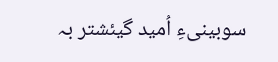سوبینیءِ اُمید گيئشتر بہ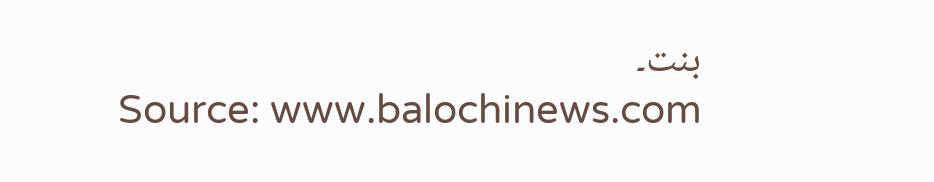بنت۔
Source: www.balochinews.com